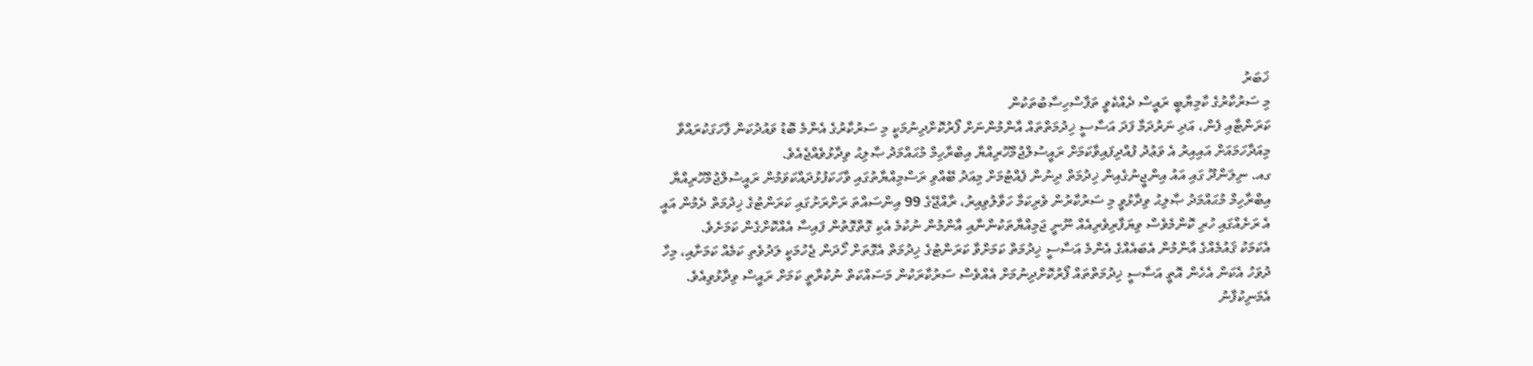ޚަބަރު
މި ސަރުކާރުގެ ކާމިޔާބީ ރައީސް ދެއްކެވީ ތަފާސްހިސާބުތަކުން
ކަރަންޓާއި ފެން، އަދި ނަރުދަމާ ފަދަ އަސާސީ ޚިދުމަތްތައް އާންމުންނަށް ފޯރުކޮށްދިނުމަކީ މި ސަރުކާރުގެ އެންމެ ބޮޑު ވައުދުކަން ފާހަގަކުރައްވާ މިއަދާހަމައަށް އައިއިރު އެ ވަޢުދު ފުއްދިފައިވާކަމަށް ރައީސުލްޖުމްހޫރިއްޔާ އިބްރާހިމް މުޙައްމަދު ޞާލިޙު ވިދާޅުވެއްޖެއެވެ.
ގއ. ނިލަންދޫ ގައި އައު އިންޖީނުގެއިން ޚިދުމަތް ދިނުން ފެއްޓުމަށް މިއަދު ބޭއްވި ރަސްމިއްޔާތުގައި ވާހަކަފުޅުދައްކަވަމުން ރައީސުލްޖުމްހޫރިއްޔާ އިބްރާހިމް މުޙައްމަދު ޞާލިޙު ވިދާޅުވީ މި ސަރުކާރުން ވެރިކަމާ ހަވާލުވިއިރު، ރާއްޖޭގެ 99 އިންސައްތަ ރަށްރަށުގައި ކަރަންޓުގެ ޚިދުމަތް ދެމުން އައީ އެ ރަށެއްގައި ހުރި ކޮންމެވެސް ވިޔަފާރިވެރިއެއް ނޫނީ ޖަމިއްޔާތަކުންނާއި އާންމުން ނުކުމެ އެކި ގޮތްގޮތުން ފައިސާ އެއްކޮށްގެން ކަމަށެވެ.
އެކަމަކު ޤައުމެއްގެ އާންމުން އެބައެއްގެ އެންމެ އަސާސީ ޚިދުމަތް ކަމަށްވާ ކަރަންޓުގެ ޚިދުމަތް އެގޮތަށް ހޯދަން ޖެހުމަކީ ލަދުވެތި ކަމެއް ކަމަށާއި، މިހާ ދުވަހު އެކަން އެހެން އޮތީ އަސާސީ ޚިދުމަތްތައް ފޯރުކޮށްދިނުމަށް އެއްވެސް ސަރުކާރަކުން މަސައްކަތް ނުކުރާތީ ކަމަށް ރައީސް ވިދާޅުވިއެވެ.
އެމަނިކުފާނު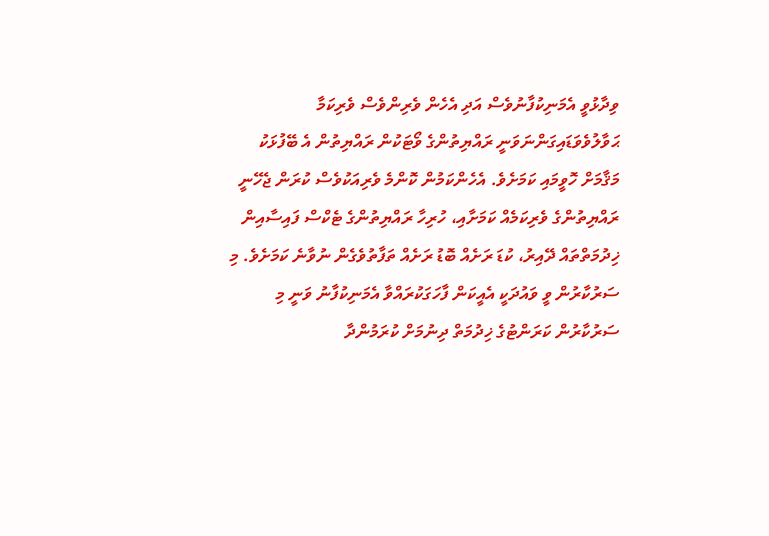ވިދާޅުވީ އެމަނިކުފާނުވެސް އަދި އެހެން ވެރިންވެސް ވެރިކަމާ ޙަވާލުވެވަޑައިގަންނަވަނީ ރައްޔިތުންގެ ވޯޓަކުން ރައްޔިތުން އެ ބޭފުޅަކު މަޤާމަށް ހޮވީމައި ކަމަށެވެ. އެހެންކަމުން ކޮންމެ ވެރިއަކުވެސް ކުރަން ޖެހޭނީ ރައްޔިތުންގެ ވެރިކަމެއް ކަމަށާއި، ހުރިހާ ރައްޔިތުންގެ ޓެކްސް ފައިސާއިން ޚިދުމަތްތައް ދޭއިރު، ކުޑަ ރަށެއް ބޮޑު ރަށެއް ތަފާތުވެގެން ނުވާނެ ކަމަށެވެ. މި ސަރުކާރުން ވީ ވައުދަކީ އެއީކަން ފާހަގަކުރައްވާ އެމަނިކުފާނު ވަނީ މި ސަރުކާރުން ކަރަންޓުގެ ޚިދުމަތް ދިނުމަށް ކުރަމުންދާ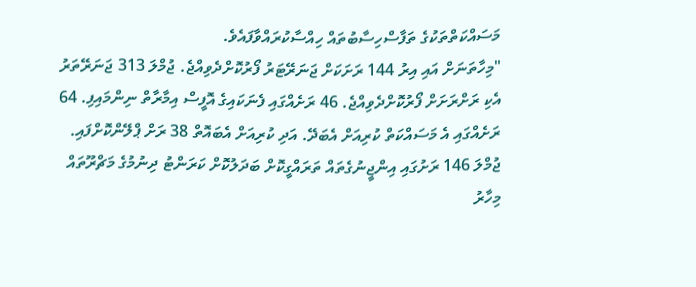މަސައްކަތްތަކުގެ ތަފާސްހިސާބުތައް ހިއްސާކުރައްވާފައެވެ.
"މިހާތަނަށް އައި އިރު 144 ރަށަކަށް ޖަނަރޭޓަރު ފޯރުކޮށްދެވިއްޖެ. ޖުމްލަ 313 ޖަނަރޭތަރު އެކި ރަށްރަށަށް ފޯރުކޮށްދެވިއްޖެ. 46 ރަށެއްގައި ފެނަކައިގެ އޮފީސް އިމާރާތް ނިންމައިފި. 64 ރަށެއްގައި އެ މަސައްކަތް ކުރިއަށް އެބަދޭ. އަދި ކުރިއަށް އެބައޮތް 38 ރަށް ޕްލޭންކޮށްފައި. ޖުމްލަ 146 ރަށުގައި އިންޖީނުގެތައް ތަރައްގީކޮށް ބަދަލުކޮށް ކަރަންޓު ދިނުމުގެ މަޗްރޫތައް މިހާރު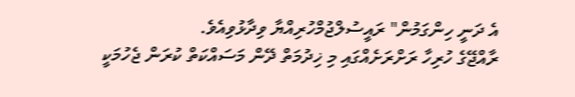އެ ދަނީ ހިންގަމުން" ރައީސުލްޖުމްހުރިއްޔާ ވިދާޅުވިއެވެ.
ރާއްޖޭގެ ހުރިހާ ރަށްރަށެއްގައި މި ޚިދުމަތް ދޭން މަސައްކަތް ކުރަން ޖެހުމަކީ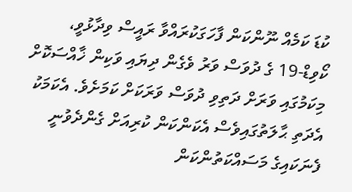ކުޑަ ކަމެއް ނޫންކަން ފާހަގަކުރައްވާ ރައީސް ވިދާޅުވީ، ކޯވިޑް-19 ގެ ދުވަސް ވަރު ވެގެން ދިޔައި ވަކިން ޚާއްސަކޮށް މިކަމުގައި ވަރަށް ދަތިވި ދުވަސް ވަރަކަށް ކަމަށެވެ. އެކަމަކު އެދަތި ޙާލަތުގައިވެސް އެކަންކަން ކުރިއަށް ގެންދެވުނީ ފެނަކައިގެ މަސައްކަތުންކަން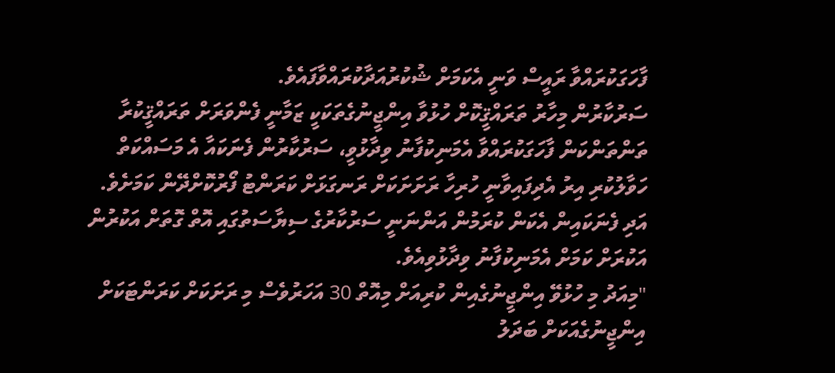ފާހަގަކުރައްވާ ރައީސް ވަނީ އެކަމަށް ޝުކުރުއަދާކުރައްވާފައެވެ.
ސަރުކާރުން މިހާރު ތަރައްޤީކޮށް ހުޅުވާ އިންޖީނުގެތަކަކީ ޒަމާނީ ފެންވަރަށް ތަރައްޤީކުރާ ތަންތަންކަން ފާހަގަކުރައްވާ އެމަނިކުފާނު ވިދާޅުވީ، ސަރުކާރުން ފެނަކައާ އެ މަސައްކަތް ހަވާލުކުރި އިރު އެދިފައިވާނީ ހުރިހާ ރަށަށަކަށް ރަނގަޅަށް ކަރަންޓު ފޯރުކޮށްދޭން ކަމަށެވެ. އަދި ފެނަކައިން އެކަން ކުރަމުން އަންނަނީ ސަރުކާރުގެ ސިޔާސަތުގައި އޮތް ގޮތަށް އަކުރުން އަކުރަށް ކަމަށް އެމަނިކުފާނު ވިދާޅުވިއެވެ.
"މިއަދު މި ހުޅުވޭ އިންޖީނުގެއިން ކުރިއަށް މިއޮތް 30 އަހަރުވެސް މި ރަށަކަށް ކަރަންޓަކަށް އިންޖީނުގެއަކަށް ބަދަލު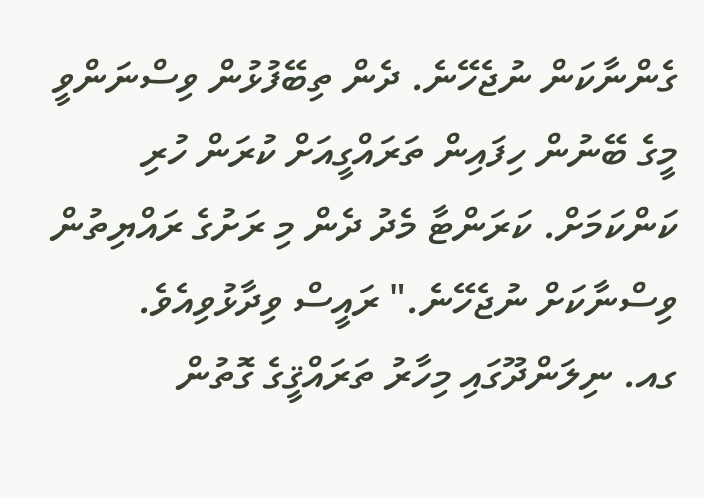ގެންނާކަން ނުޖެހޭނެ. ދެން ތިބޭފުޅުން ވިސްނަންވީ މީގެ ބޭނުން ހިފައިން ތަރައްގީއަށް ކުރަން ހުރި ކަންކަމަށް. ކަރަންޓާ މެދު ދެން މި ރަށުގެ ރައްޔިތުން ވިސްނާކަށް ނުޖެހޭނެ." ރައީސް ވިދާޅުވިއެވެ.
ގއ. ނިލަންދޫގައި މިހާރު ތަރައްޤީގެ ގޮތުން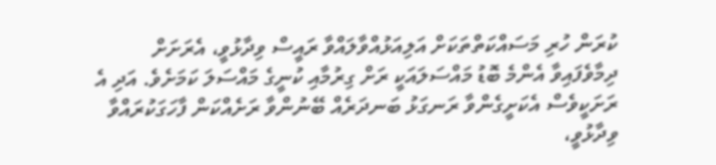ކުރަން ހުރި މަސައްކަތްތަކަށް އަލިއަޅުއްވާލައްވާ ރައީސް ވިދާޅުވީ، އެރަށަށް ދިމާވެފައިވާ އެންމެ ބޮޑު މައްސަލައަކީ ރަށް ގިރުމާއި ކުނީގެ މައްސަލަ ކަމަށެވެ. އަދި އެ ރަށަކީވެސް އެކަށީގެންވާ ރަނގަޅު ބަނދަރެއް ބޭނުންވާ ރަށެއްކަން ފާހަގަކުރައްވާ ވިދާޅުވީ،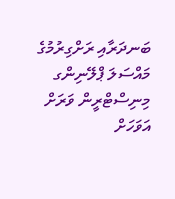ބަނދަރާއި ރަށްގިރުމުގެ މައްސަލަ ޕްލޭނިންގ މިނިސްޓްރީން ވަރަށް އަވަހަށް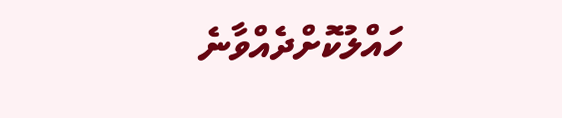ހައްލުކޮށްދެއްވާނެ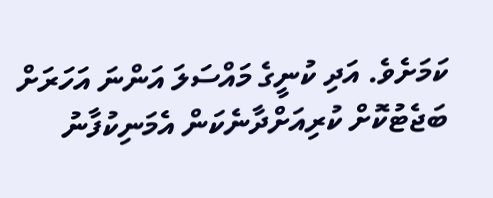ކަމަށެވެ. އަދި ކުނީގެ މައްސަލަ އަންނަ އަހަރަށް ބަޖެޓުކޮށް ކުރިއަށްދާނެކަން އެމަނިކުފާނު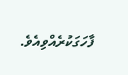ފާހަގަކުރެއްވިއެވެ.